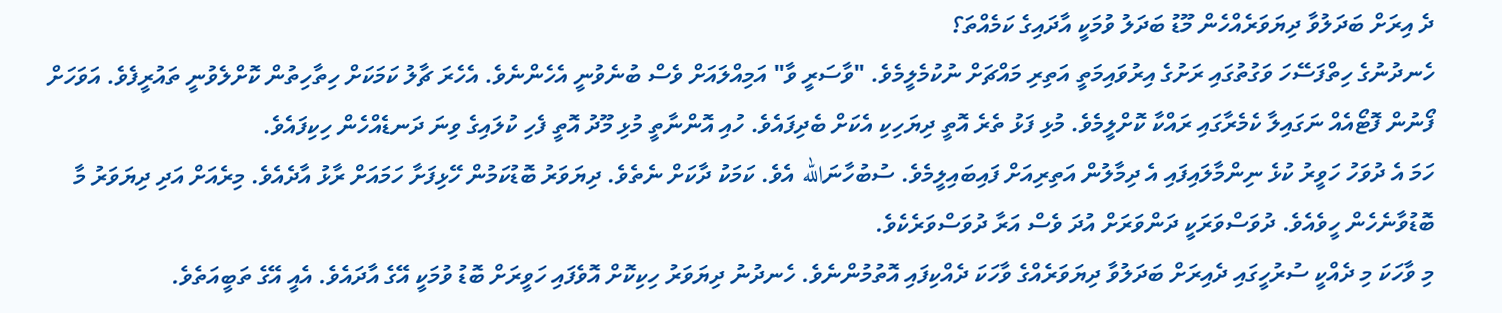ދެ އިރަށް ބަދަލުވާ ދިޔަވަރެއްހެން މޫޑު ބަދަލު ވުމަކީ އާދައިގެ ކަމެއްތަ؟
ހެނދުނުގެ ހިތްފަސޭހަ ވަގުތުގައި ރަށުގެ އިރުވައިމަތީ އަތިރި މައްޗަށް ނުކުމެލީމެވެ. "ވާސަރީ ވާ" އަމިއްލައަށް ވެސް ބުނެވުނީ އެހެންނެވެ. އެހެރަ ޗާލު ކަމަކަށް ހިތާހިތުން ކޮށްލެވުނީ ތައުރީފެވެ. އަވަހަށް ފޯނުން ފޮޓޯއެއް ނަގައިލާ ކެމެރާގައި ރައްކާ ކޮށްލީމެވެ. މުޅި ފަޅު ތެރެ އޮތީ ދިޔަހިކި އެކަށް ބެދިފައެވެ. ހުއި އޮންނާތީ މުޅި މޫދު އޮތީ ފެހި ކުލައިގެ ވިނަ ދަނޑެއްހެން ހިކިފައެވެ.
ހަމަ އެ ދުވަހު ހަވީރު ކުޅެ ނިންމާލައިފައި އެ ދިމާލުން އަތިރިއަށް ފައިބައިލީމެވެ. ސުބުހާނަالله އެވެ. ކަމަކު ދާކަށް ނެތެވެ. ދިޔަވަރު ބޮޑުކަމުން ހޭޅިފަށާ ހަމައަށް ރާޅު އާދެއެވެ. މިރެއަށް އަދި ދިޔަވަރު މާ ބޮޑުވާނެހެން ހީވެއެވެ. ދުވަސްވަރަކީ ދަންވަރަށް އުދަ ވެސް އަރާ ދުވަސްވަރެކެވެ.
މި ވާހަކަ މި ދެއްކީ ސުރުހީގައި ދެއިރަށް ބަދަލުވާ ދިޔަވަރެއްގެ ވާހަކަ ދެއްކިފައި އޮތުމުންނެވެ. ހެނދުނު ދިޔަވަރު ހިކިކޮށް އޮވެފައި ހަވީރަށް ބޮޑު ވުމަކީ އޭގެ އާދައެވެ. އެއީ އޭގެ ތަބީއަތެވެ.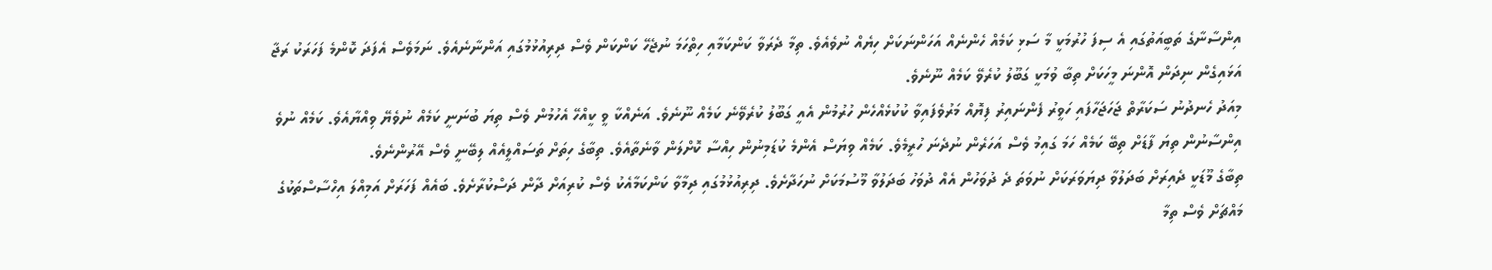އިންސާނާގެ ތަބީއަތުގައި އެ ސިފަ ހުރުމަކީ މާ ސަޅި ކަމެއް ހެންނެއް އަހަންނަކަށް ހިޔެއް ނުވެއެވެ. ތިމާ ދެރަވާ ކަންކަމާއި ހިތްހަމަ ނުޖެހޭ ކަންކަން ވެސް ދިރިއުޅުމުގައި އަންނާނެއެވެ. ނަމަވެސް އެފަދަ ކޮންމެ ފަހަރަކު ރަޖާ އަޅައިގެން ނިދަން އޮންނަ މީހަކަށް ތިބާ ވުމަކީ ގަބޫލު ކުރެވޭ ކަމެއް ނޫނެވެ.
މިއަދު ހެނދުނު ސަކަރާތް ޖަހަޖަހާފައި ހަވީރު ފެންނައިރު ފިޔޮއް މަރުވެފައިވާ ކުކުޅެއްހެން ހުރުމުން އެއީ ގަބޫލު ކުރެވޭނެ ކަމެއް ނޫނެވެ. އަނެއްކާ ވީ ކީއްހޭ އެހުމުން ވެސް ތިޔަ ބުނަނީ ކަމެއް ނުވެޔޭ ވިއްޔާއެވެ. ކަމެއް ނުވެ އިންސާނުން ތިޔަ ފާޑަށް ތިބޭ ކަމެއް ހަމަ ގައިމު ވެސް އަހަރެން ނުދެނަ ހުރީމެވެ. ކަމެއް ވިޔަސް އެންމެ ކުޑަމިނުން ހިއްސާ ކޮށްލަން ވާނެތާއެވެ. ތިބާގެ ހިތަށް ތަސައްލީއެއް ލިބޭނީ ވެސް އޭރުންނެވެ.
ތިބާގެ މޫޑަކީ ދެއިރަށް ބަދަލުވާ ދިޔަވަރަކަށް ނުވަތަ ދެ ދުވަހުން އެއް ދުވަހު ބަދަލުވާ މޫސުމަކަށް ނުހަދާށެވެ. ދިރިއުޅުމުގައި ދިމާވާ ކަންކަމާއެކު ވެސް ކުރިއަށް ދާން ދަސްކުރާށެވެ. ބައެއް ފަހަރަށް އަމިއްލަ އިހްސާސްތަކުގެ މައްޗަށް ވެސް ތިމާ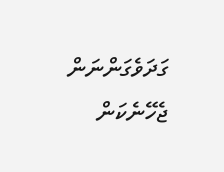ގަދަވެގަންނަން ޖެހޭނެކަން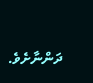ދަންނާށެވެ.